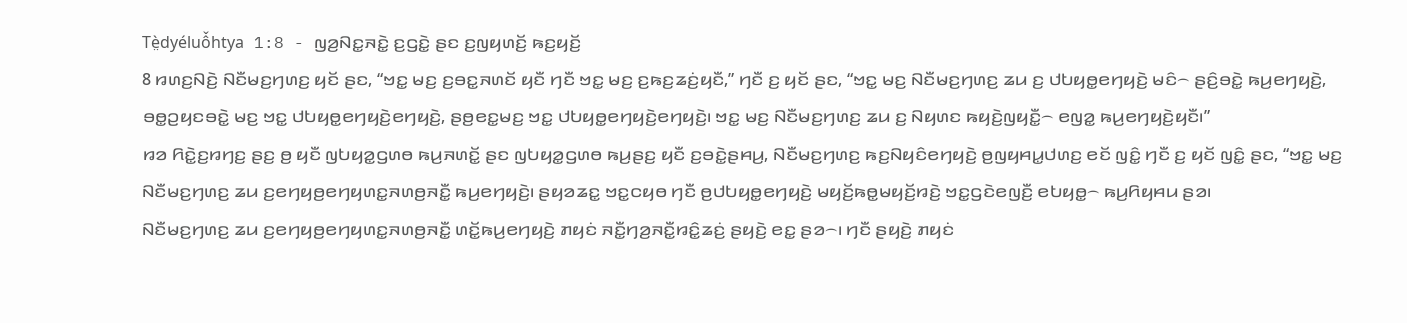Tè̤dyéluô̌htya 1:8 - ꤜꤤ꤬ꤡꤢ꤭ꤏꤢꤧ꤭ ꤢ꤬ꤞꤢꤧ꤭ ꤔꤢ ꤢ꤬ꤜꤟꤛꤢꤩ꤬ ꤒꤢ꤬ꤟꤢꤩ꤬
8 ꤙꤛꤢ꤬ꤡꤢꤧ꤬ ꤡꤢꤪꤗꤢ꤬ꤚꤛꤢ꤬ ꤟꤢꤩ ꤔꤢ, “ꤠꤢ꤭ ꤗꤢ꤬ ꤢ꤬ꤋꤢ꤭ꤏꤛꤢꤩ ꤟꤢꤪ ꤚꤢꤪ ꤠꤢ꤭ ꤗꤢ꤬ ꤢ꤬ꤒꤢ꤬ꤘꤢꤦ꤬ꤟꤢꤪ,” ꤚꤢꤪ ꤢ꤬ ꤟꤢꤩ ꤔꤢ, “ꤠꤢ꤭ ꤗꤢ꤬ ꤡꤢꤪꤗꤢ꤬ꤚꤛꤢ꤬ ꤘꤣ ꤢ꤬ ꤓꤝꤟꤥ꤭ꤕꤚꤟꤢꤧ꤬ ꤗꤢꤨ꤮ ꤔꤢꤨ꤬ꤋꤢꤧ꤭ ꤒꤣ꤬ꤕꤚꤟꤢꤧ꤬, ꤋꤥ꤭ꤑꤟꤢꤋꤢꤧ꤭ ꤗꤢ꤬ ꤠꤢ꤭ ꤓꤝꤟꤥ꤭ꤕꤚꤟꤢꤧ꤬ꤕꤚꤟꤢꤧ꤬, ꤔꤥ꤬ꤕꤢ꤭ꤗꤢ꤬ ꤠꤢ꤭ ꤓꤝꤟꤥ꤭ꤕꤚꤟꤢꤧ꤬ꤕꤚꤟꤢꤧ꤬꤯ ꤠꤢ꤭ ꤗꤢ꤬ ꤡꤢꤪꤗꤢ꤬ꤚꤛꤢ꤬ ꤘꤣ ꤢ꤬ ꤡꤟꤛꤢ ꤒꤟꤢꤧ꤬ꤜꤟꤢꤪ꤭꤮ ꤕꤜꤤ꤭ ꤒꤣ꤬ꤕꤚꤟꤢꤧ꤬ꤟꤢꤪ꤯”
ꤙꤤ ꤖꤢꤧ꤭ꤢ꤬ꤙꤚꤢ꤬ ꤔꤢ꤬ ꤥ꤬ ꤟꤢꤪ ꤜꤝꤟꤤ꤭ꤞꤛꤥ ꤒꤣ꤬ꤏꤛꤢꤩ꤭ ꤔꤢ ꤜꤝꤟꤤ꤭ꤞꤛꤥ ꤒꤣ꤬ꤔꤢ꤬ ꤟꤢꤪ ꤢ꤬ꤋꤢꤧ꤭ꤔꤌꤣ꤬, ꤡꤢꤪꤗꤢ꤬ꤚꤛꤢ꤬ ꤒꤢ꤬ꤡꤟꤢꤨꤕꤚꤟꤢꤧ꤬ ꤥ꤬ꤜꤟꤌꤣ꤭ꤓꤛꤢ꤬ ꤕꤢꤩ ꤜꤢꤨ꤭ ꤚꤢꤪ ꤢ꤬ ꤟꤢꤩ ꤜꤢꤨ꤭ ꤔꤢ, “ꤠꤢ꤭ ꤗꤢ꤬ ꤡꤢꤪꤗꤢ꤬ꤚꤛꤢ꤬ ꤘꤣ ꤢ꤬ꤕꤚꤟꤥ꤬ꤕꤚꤟꤛꤢ꤭ꤏꤛꤥ꤬ꤏꤢꤪ꤭ ꤒꤣ꤬ꤕꤚꤟꤢꤧ꤬꤯ ꤔꤟꤤꤘꤢ꤭ ꤠꤢ꤭ꤍꤟꤥ ꤚꤢꤪ ꤥ꤬ꤓꤝꤟꤥ꤭ꤕꤚꤟꤢꤧ꤬ ꤗꤟꤢꤩ꤬ꤒꤥ꤭ꤗꤟꤢꤩ꤬ꤙꤢꤧ꤬ ꤠꤢ꤭ꤞꤢꤧꤕꤜꤢꤪ꤬ ꤕꤝꤟꤥ꤭꤮ ꤒꤣ꤬ꤖꤟꤌꤣ ꤔꤤ꤯
ꤡꤢꤪꤗꤢ꤬ꤚꤛꤢ꤬ ꤘꤣ ꤢ꤬ꤕꤚꤟꤥ꤬ꤕꤚꤟꤛꤢ꤭ꤏꤛꤥ꤬ꤏꤢꤪ꤭ ꤛꤢꤩ꤭ꤒꤣ꤬ꤕꤚꤟꤢꤧ꤬ ꤊꤟꤢꤦ ꤏꤢꤪ꤭ꤚꤤ꤬ꤏꤢꤪ꤭ꤙꤢꤨ꤭ꤘꤢꤦ꤬ ꤔꤟꤢꤧ꤬ ꤕꤢ꤭ ꤔꤤ꤮꤯ ꤚꤢꤪ ꤔꤟꤢꤧ꤬ ꤊꤟꤢꤦ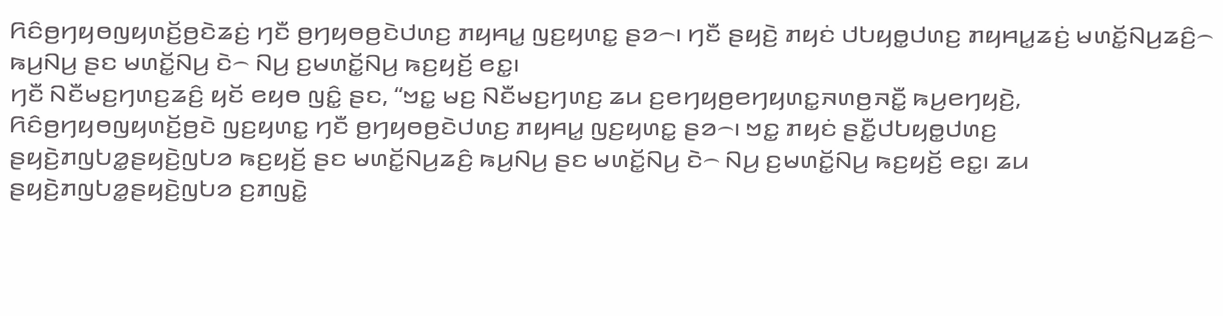ꤖꤢꤨꤥ꤬ꤚꤟꤥꤜꤟꤛꤢꤩ꤬ꤥ꤬ꤢꤧꤘꤢꤦ꤬ ꤚꤢꤪ ꤥ꤬ꤚꤟꤥꤥ꤬ꤢꤧꤓꤛꤢ꤬ ꤊꤟꤌꤣ꤭ ꤜꤢ꤬ꤟꤛꤢ꤭ ꤔꤤ꤮꤯ ꤚꤢꤪ ꤔꤟꤢꤧ꤬ ꤊꤟꤢꤦ ꤓꤝꤟꤥ꤭ꤓꤛꤢ꤬ ꤊꤟꤌꤣ꤭ꤘꤢꤦ꤬ ꤗꤛꤢꤩ꤭ꤡꤣ꤬ꤘꤢꤨ꤬꤮ ꤒꤣ꤬ꤡꤣ꤬ ꤔꤢ ꤗꤛꤢꤩ꤭ꤡꤣ꤬ ꤢꤧ꤮ ꤡꤣ꤬ ꤢ꤬ꤗꤛꤢꤩ꤭ꤡꤣ꤬ ꤒꤢ꤬ꤟꤢꤩ꤬ ꤕꤢ꤭꤯
ꤚꤢꤪ ꤡꤢꤪꤗꤢ꤬ꤚꤛꤢ꤬ꤘꤢꤨ꤬ ꤟꤢꤩ ꤕꤟꤥ ꤜꤢꤨ꤭ ꤔꤢ, “ꤠꤢ꤭ ꤗꤢ꤬ ꤡꤢꤪꤗꤢ꤬ꤚꤛꤢ꤬ ꤘꤣ ꤢ꤬ꤕꤚꤟꤥ꤬ꤕꤚꤟꤛꤢ꤭ꤏꤛꤥ꤬ꤏꤢꤪ꤭ ꤒꤣ꤬ꤕꤚꤟꤢꤧ꤬, ꤖꤢꤨꤥ꤬ꤚꤟꤥꤜꤟꤛꤢꤩ꤬ꤥ꤬ꤢꤧ ꤜꤢ꤬ꤟꤛꤢ꤭ ꤚꤢꤪ ꤥ꤬ꤚꤟꤥꤥ꤬ꤢꤧꤓꤛꤢ꤬ ꤊꤟꤌꤣ꤭ ꤜꤢ꤬ꤟꤛꤢ꤭ ꤔꤤ꤮꤯ ꤠꤢ꤭ ꤊꤟꤢꤦ ꤔꤢꤪ꤭ꤓꤝꤟꤥ꤭ꤓꤛꤢ꤬ ꤔꤟꤢꤧ꤬ꤊꤜꤝꤤ꤭ꤔꤟꤢꤧ꤬ꤜꤝꤤ ꤒꤢ꤬ꤟꤢꤩ꤬ ꤔꤢ ꤗꤛꤢꤩ꤭ꤡꤣ꤬ꤘꤢꤨ꤬ ꤒꤣ꤬ꤡꤣ꤬ ꤔꤢ ꤗꤛꤢꤩ꤭ꤡꤣ꤬ ꤢꤧ꤮ ꤡꤣ꤬ ꤢ꤬ꤗꤛꤢꤩ꤭ꤡꤣ꤬ ꤒꤢ꤬ꤟꤢꤩ꤬ ꤕꤢ꤭꤯ ꤘꤣ ꤔꤟꤢꤧ꤬ꤊꤜꤝꤤ꤭ꤔꤟꤢꤧ꤬ꤜꤝꤤ ꤢ꤬ꤊꤜꤢꤧ꤭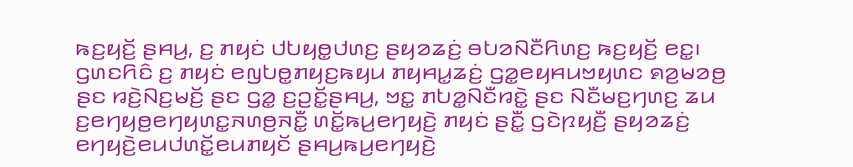ꤒꤢ꤬ꤟꤢꤩ꤬ ꤔꤌꤣ꤬, ꤢ꤬ ꤊꤟꤢꤦ ꤓꤝꤟꤥ꤭ꤓꤛꤢ꤬ ꤔꤟꤤꤘꤢꤦ꤬ ꤋꤝꤤꤡꤢꤪꤖꤛꤢ꤬ ꤒꤢ꤬ꤟꤢꤩ꤬ ꤕꤢ꤭꤯
ꤞꤛꤢꤖꤢꤨ ꤢ꤬ ꤊꤟꤢꤦ ꤕꤜꤝꤥ꤭ꤊꤟꤢ꤬ꤒꤟꤣ ꤊꤟꤌꤣ꤭ꤘꤢꤦ꤬ ꤞꤤ꤭ꤕꤟꤌꤣꤠꤟꤛꤢ ꤎꤤ꤬ꤗꤤꤥ꤬ ꤔꤢ ꤙꤢꤧ꤬ꤡꤢ꤬ꤗꤢꤩ꤬ ꤔꤢ ꤞꤤ꤭ ꤢ꤬ꤑꤢꤩ꤭ꤔꤌꤣ꤬, ꤠꤢ꤭ ꤊꤝꤤ꤭ꤡꤢꤪꤙꤢꤧ꤭ ꤔꤢ ꤡꤢꤪꤗꤢ꤬ꤚꤛꤢ꤬ ꤘꤣ ꤢ꤬ꤕꤚꤟꤥ꤬ꤕꤚꤟꤛꤢ꤭ꤏꤛꤥ꤬ꤏꤢꤪ꤭ ꤛꤢꤩ꤭ꤒꤣ꤬ꤕꤚꤟꤢꤧ꤬ ꤊꤟꤢꤦ ꤔꤢꤪ꤭ ꤞꤢꤧꤐꤟꤢꤪ꤬ ꤔꤟꤤꤘꤢꤦ꤬ ꤕꤚꤟꤢꤧ꤬ꤕꤣꤓꤛꤢꤩ꤭ꤕꤣꤊꤟꤢꤩ ꤔꤌꤣ꤬ꤒꤣ꤬ꤕꤚꤟꤢꤧ꤬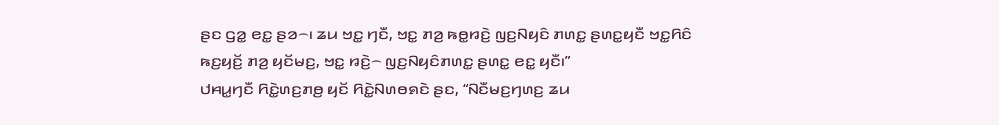ꤔꤢ ꤞꤤ꤭ ꤕꤢ꤭ ꤔꤤ꤮꤯ ꤘꤣ ꤠꤢ꤭ ꤚꤢꤪ, ꤠꤢ꤭ ꤊꤤ꤬ ꤒꤥ꤭ꤙꤢꤧ꤬ ꤜꤢ꤬ꤡꤟꤢꤨ ꤊꤛꤢ꤭ ꤔꤛꤢ꤭ꤟꤢꤪ ꤠꤢ꤭ꤖꤢꤨ ꤒꤢ꤬ꤟꤢꤩ꤬ ꤊꤤ꤬ ꤟꤢꤩꤗꤢ꤬, ꤠꤢ꤭ ꤙꤢꤧ꤬꤮ ꤜꤢ꤬ꤡꤟꤢꤨꤊꤛꤢ꤭ ꤔꤛꤢ꤭ ꤕꤢ꤭ ꤟꤢꤪ꤯”
ꤓꤌꤣ꤭ꤚꤢꤪ ꤖꤢꤧ꤭ꤛꤢ꤬ꤊꤥ꤬ ꤟꤢꤩ ꤖꤢꤧ꤭ꤡꤛꤥꤎꤢꤧ ꤔꤢ, “ꤡꤢꤪꤗꤢ꤬ꤚꤛꤢ꤬ ꤘꤣ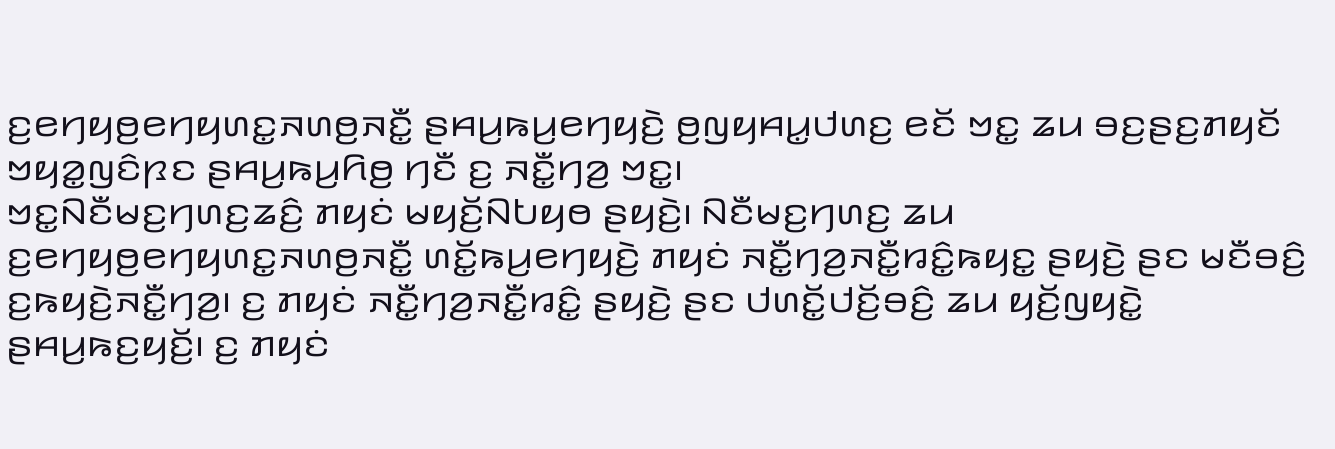ꤢ꤬ꤕꤚꤟꤥ꤬ꤕꤚꤟꤛꤢ꤭ꤏꤛꤥ꤬ꤏꤢꤪ꤭ ꤔꤌꤣ꤬ꤒꤣ꤬ꤕꤚꤟꤢꤧ꤬ ꤥ꤬ꤜꤟꤌꤣ꤭ꤓꤛꤢ꤬ ꤕꤢꤩ ꤠꤢ꤭ ꤘꤣ ꤋꤢ꤬ꤔꤢ꤬ꤊꤟꤢꤩ ꤠꤟꤤ꤭ꤜꤢꤨꤐꤢ ꤔꤌꤣ꤬ꤒꤣ꤬ꤖꤥ꤬ ꤚꤢꤪ ꤢ꤬ ꤏꤢꤪ꤭ꤚꤤ꤬ ꤠꤢ꤭꤯
ꤠꤢ꤭ꤡꤢꤪꤗꤢ꤬ꤚꤛꤢ꤬ꤘꤢꤨ꤬ ꤊꤟꤢꤦ ꤗꤟꤢꤩ꤬ꤡꤝꤟꤥ ꤔꤟꤢꤧ꤬꤯ ꤡꤢꤪꤗꤢ꤬ꤚꤛꤢ꤬ ꤘꤣ ꤢ꤬ꤕꤚꤟꤥ꤬ꤕꤚꤟꤛꤢ꤭ꤏꤛꤥ꤬ꤏꤢꤪ꤭ ꤛꤢꤩ꤭ꤒꤣ꤬ꤕꤚꤟꤢꤧ꤬ ꤊꤟꤢꤦ ꤏꤢꤪ꤭ꤚꤤ꤬ꤏꤢꤪ꤭ꤙꤢꤨ꤭ꤒꤟꤢ꤭ ꤔꤟꤢꤧ꤬ ꤔꤢ ꤗꤢꤪꤋꤢꤨ꤬ ꤢ꤬ꤒꤟꤢꤧ꤬ꤏꤢꤪ꤭ꤚꤤ꤬꤯ ꤢ꤬ ꤊꤟꤢꤦ ꤏꤢꤪ꤭ꤚꤤ꤬ꤏꤢꤪ꤭ꤙꤢꤨ꤭ ꤔꤟꤢꤧ꤬ ꤔꤢ ꤓꤛꤢꤩ꤭ꤓꤢꤩ꤬ꤋꤢꤨ꤬ ꤘꤣ ꤟꤢꤩ꤬ꤜꤟꤢꤧ꤭ ꤔꤌꤣ꤬ꤒꤢ꤬ꤟꤢꤩ꤬꤯ ꤢ꤬ ꤊꤟꤢꤦ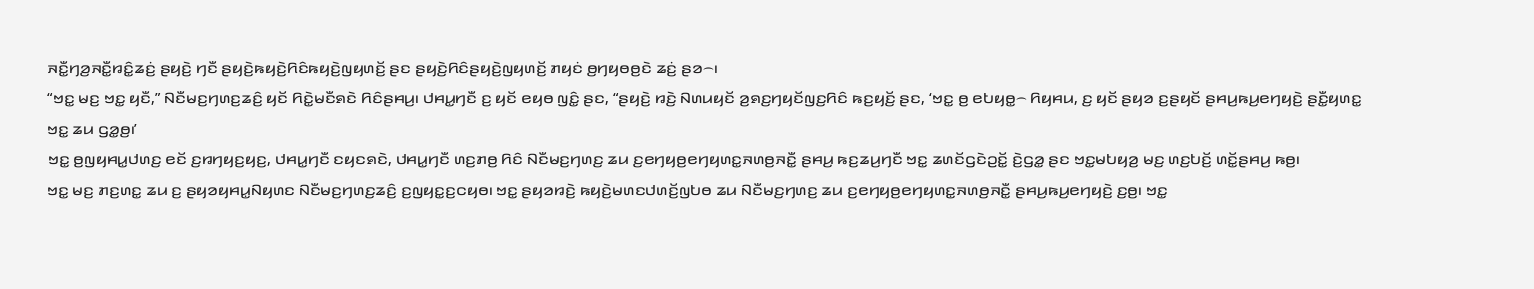ꤏꤢꤪ꤭ꤚꤤ꤬ꤏꤢꤪ꤭ꤙꤢꤨ꤭ꤘꤢꤦ꤬ ꤔꤟꤢꤧ꤬ ꤚꤢꤪ ꤔꤟꤢꤧ꤬ꤒꤟꤢꤧ꤬ꤖꤢꤨꤒꤟꤢꤧ꤬ꤜꤟꤛꤢꤩ꤬ ꤔꤢ ꤔꤟꤢꤧ꤬ꤖꤢꤨꤔꤟꤢꤧ꤬ꤜꤟꤛꤢꤩ꤬ ꤊꤟꤢꤦ ꤥ꤬ꤚꤟꤥꤥ꤬ꤢꤧ ꤘꤢꤦ꤬ ꤔꤤ꤮꤯
“ꤠꤢ꤭ ꤗꤢ꤬ ꤠꤢ꤭ ꤟꤢꤪ,” ꤡꤢꤪꤗꤢ꤬ꤚꤛꤢ꤬ꤘꤢꤨ꤬ ꤟꤢꤩ ꤖꤢꤧ꤭ꤗꤢꤪꤎꤢꤧ ꤖꤢꤨꤔꤌꤣ꤬꤯ ꤓꤌꤣ꤭ꤚꤢꤪ ꤢ꤬ ꤟꤢꤩ ꤕꤟꤥ ꤜꤢꤨ꤭ ꤔꤢ, “ꤔꤟꤢꤧ꤬ ꤙꤢꤧ꤬ ꤡꤛꤣꤟꤢꤩ ꤤ꤬ꤎꤢ꤬ꤚꤟꤢꤩꤜꤢ꤬ꤖꤢꤨ ꤒꤢ꤬ꤟꤢꤩ꤬ ꤔꤢ, ‘ꤠꤢ꤭ ꤥ꤬ ꤕꤝꤟꤥ꤭꤮ ꤖꤟꤌꤣ, ꤢ꤬ ꤟꤢꤩ ꤔꤟꤤ ꤢ꤬ꤔꤟꤢꤩ ꤔꤌꤣ꤬ꤒꤣ꤬ꤕꤚꤟꤢꤧ꤬ ꤔꤢꤪ꤭ꤟꤛꤢ꤭ ꤠꤢ꤭ ꤘꤣ ꤞꤤ꤭ꤥ꤬꤯’
ꤠꤢ꤭ ꤥ꤬ꤜꤟꤌꤣ꤭ꤓꤛꤢ꤬ ꤕꤢꤩ ꤢ꤬ꤙꤚꤟꤢ꤬ꤟꤢ꤬, ꤓꤌꤣ꤭ꤚꤢꤪ ꤢꤟꤢꤎꤢꤧ, ꤓꤌꤣ꤭ꤚꤢꤪ ꤛꤢ꤬ꤊꤥ꤬ ꤖꤢꤨ ꤡꤢꤪꤗꤢ꤬ꤚꤛꤢ꤬ ꤘꤣ ꤢ꤬ꤕꤚꤟꤥ꤬ꤕꤚꤟꤛꤢ꤭ꤏꤛꤥ꤬ꤏꤢꤪ꤭ ꤔꤌꤣ꤬ ꤒꤢ꤬ꤘꤣ꤬ꤚꤢꤪ ꤠꤢ꤭ ꤘꤛꤢꤩꤞꤢꤧꤑꤢꤩ꤭ ꤢꤧ꤬ꤞꤤ꤭ ꤔꤢ ꤠꤢ꤭ꤗꤝꤟꤤ꤬ ꤗꤢ꤬ ꤛꤢ꤬ꤝꤢꤩ꤬ ꤛꤢꤩ꤭ꤔꤌꤣ꤬ ꤒꤥ꤬꤯
ꤠꤢ꤭ ꤗꤢ꤬ ꤊꤢ꤬ꤛꤢ꤭ ꤘꤣ ꤢ꤬ ꤔꤟꤤꤟꤌꤣ꤭ꤡꤟꤛꤢ ꤡꤢꤪꤗꤢ꤬ꤚꤛꤢ꤬ꤘꤢꤨ꤬ ꤢ꤬ꤜꤟꤢ꤭ꤢ꤬ꤍꤟꤥ꤯ ꤠꤢ꤭ ꤔꤟꤤꤙꤢꤧ꤬ ꤒꤟꤢꤧ꤬ꤗꤛꤢꤓꤛꤢꤩ꤬ꤜꤝꤥ ꤘꤣ ꤡꤢꤪꤗꤢ꤬ꤚꤛꤢ꤬ ꤘꤣ ꤢ꤬ꤕꤚꤟꤥ꤬ꤕꤚꤟꤛꤢ꤭ꤏꤛꤥ꤬ꤏꤢꤪ꤭ ꤔꤌꤣ꤬ꤒꤣ꤬ꤕꤚꤟꤢꤧ꤬ ꤢ꤬ꤥ꤬꤯ ꤠꤢ꤭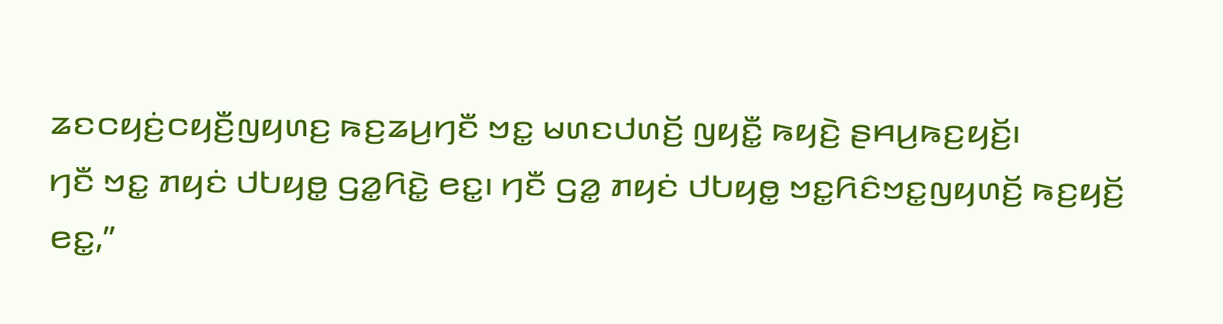ꤘꤢꤍꤟꤢꤦ꤬ꤍꤟꤢꤪ꤬ꤜꤟꤛꤢ꤬ ꤒꤢ꤬ꤘꤣ꤬ꤚꤢꤪ ꤠꤢ꤭ ꤗꤛꤢꤓꤛꤢꤩ꤬ ꤜꤟꤢꤪ꤭ ꤒꤟꤢꤧ꤬ ꤔꤌꤣ꤬ꤒꤢ꤬ꤟꤢꤩ꤬꤯
ꤚꤢꤪ ꤠꤢ꤭ ꤊꤟꤢꤦ ꤓꤝꤟꤥ꤭ ꤞꤤ꤭ꤖꤢꤧ꤭ ꤕꤢ꤭꤯ ꤚꤢꤪ ꤞꤤ꤭ ꤊꤟꤢꤦ ꤓꤝꤟꤥ꤭ ꤠꤢ꤭ꤖꤢꤨꤠꤢ꤭ꤜꤟꤛꤢꤩ꤬ ꤒꤢ꤬ꤟꤢꤩ꤬ ꤕꤢ꤭,”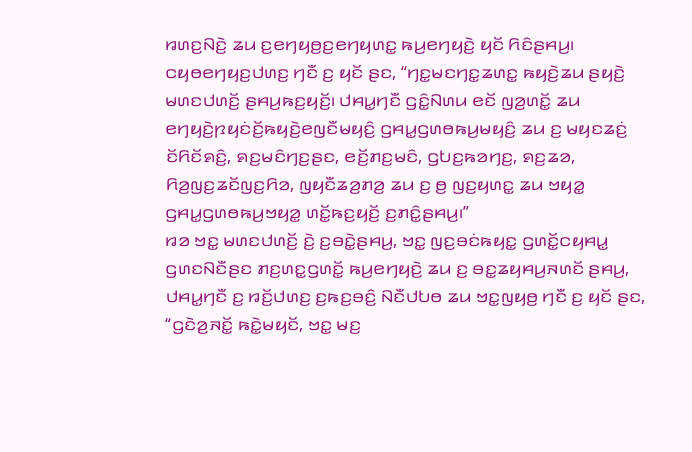ꤙꤛꤢ꤬ꤡꤢꤧ꤬ ꤘꤣ ꤢ꤬ꤕꤚꤟꤥ꤬ꤢ꤬ꤕꤚꤟꤛꤢ꤭ ꤒꤣ꤬ꤕꤚꤟꤢꤧ꤬ ꤟꤢꤩ ꤖꤢꤨꤔꤌꤣ꤬꤯
ꤍꤟꤥꤕꤚꤟꤢ꤬ꤓꤛꤢ꤬ ꤚꤢꤪ ꤢ꤬ ꤟꤢꤩ ꤔꤢ, “ꤚꤢ꤭ꤗꤢꤚꤢ꤭ꤘꤛꤢ꤭ ꤒꤟꤢꤧ꤬ꤘꤣ ꤔꤟꤢꤧ꤬ ꤗꤛꤢꤓꤛꤢꤩ꤬ ꤔꤌꤣ꤬ꤒꤢ꤬ꤟꤢꤩ꤬꤯ ꤓꤌꤣ꤭ꤚꤢꤪ ꤞꤢꤨ꤭ꤡꤛꤣ ꤕꤢꤩ ꤜꤤ꤬ꤛꤢꤩ꤭ ꤘꤣ ꤕꤚꤟꤢꤧ꤬ꤐꤟꤢꤦꤢꤩ꤬ꤒꤟꤢꤧ꤬ꤕꤜꤢꤪꤗꤟꤢꤨ꤬ ꤞꤌꤣ꤭ꤞꤛꤥꤒꤣ꤬ꤗꤟꤢꤨ꤬ ꤘꤣ ꤢ꤬ ꤗꤟꤢꤘꤢꤦ꤬ ꤢꤩꤖꤢꤩꤎꤢꤨ꤬, ꤎꤢ꤬ꤗꤢꤨꤚꤢ꤬ꤔꤢ, ꤕꤢꤩ꤬ꤊꤢ꤬ꤗꤢꤨ, ꤞꤝꤢ꤬ꤒꤤꤚꤢ꤬, ꤎꤢ꤬ꤘꤤ, ꤖꤤ꤬ꤜꤢ꤬ꤘꤢꤩꤜꤢ꤬ꤖꤤ, ꤜꤟꤢꤪꤘꤤ꤬ꤊꤤ꤬ ꤘꤣ ꤢ꤬ ꤥ꤬ ꤜꤢ꤬ꤟꤛꤢ꤭ ꤘꤣ ꤠꤟꤤ꤭ ꤞꤌꤣ꤭ꤞꤛꤥꤒꤣ꤬ꤠꤟꤤ꤭ ꤛꤢꤩ꤭ꤒꤢ꤬ꤟꤢꤩ꤬ ꤢ꤬ꤊꤢꤨ꤭ꤔꤌꤣ꤬꤯”
ꤙꤤ ꤠꤢ꤭ ꤗꤛꤢꤓꤛꤢꤩ꤬ ꤢꤧ꤬ ꤢ꤬ꤋꤢꤧ꤭ꤔꤌꤣ꤬, ꤠꤢ꤭ ꤜꤢ꤬ꤋꤢꤦꤒꤟꤢ꤭ ꤞꤛꤢꤩ꤭ꤍꤟꤌꤣ꤭ ꤞꤛꤢꤡꤢꤪꤔꤢ ꤊꤢ꤬ꤛꤢ꤭ꤞꤛꤢꤩ꤭ ꤒꤣ꤬ꤕꤚꤟꤢꤧ꤬ ꤘꤣ ꤢ꤬ ꤋꤢ꤭ꤘꤟꤌꤣ꤬ꤏꤛꤢꤩ ꤔꤌꤣ꤬, ꤓꤌꤣ꤭ꤚꤢꤪ ꤢ꤬ ꤙꤢꤩ꤬ꤓꤛꤢ꤬ ꤢ꤬ꤒꤢ꤬ꤋꤢꤨ꤬ ꤡꤢꤪꤓꤝꤥ ꤘꤣ ꤠꤢ꤭ꤜꤟꤥ꤬ ꤚꤢꤪ ꤢ꤬ ꤟꤢꤩ ꤔꤢ, “ꤞꤢꤧꤤ꤬ꤏꤢꤩ꤭ ꤒꤢꤧ꤭ꤗꤟꤢꤩ, ꤠꤢ꤭ ꤗꤢ꤬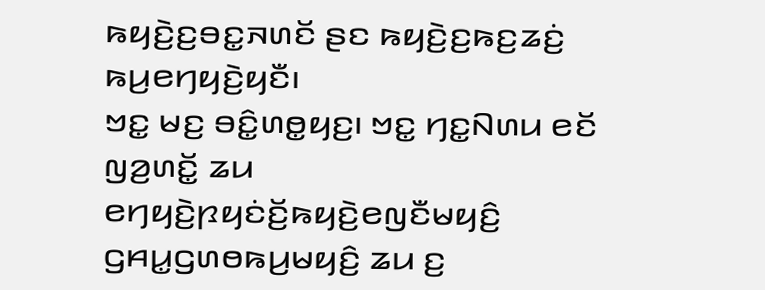ꤒꤟꤢꤧ꤬ꤢ꤬ꤋꤢ꤭ꤏꤛꤢꤩ ꤔꤢ ꤒꤟꤢꤧ꤬ꤢ꤬ꤒꤢ꤬ꤘꤢꤦ꤬ ꤒꤣ꤬ꤕꤚꤟꤢꤧ꤬ꤟꤢꤪ꤯
ꤠꤢ꤭ ꤗꤢ꤬ ꤋꤢꤨ꤭ꤛꤥ꤭ꤟꤢ꤬꤯ ꤠꤢ꤭ ꤚꤢ꤭ꤡꤛꤣ ꤕꤢꤩ ꤜꤤ꤬ꤛꤢꤩ꤭ ꤘꤣ ꤕꤚꤟꤢꤧ꤬ꤐꤟꤢꤦꤢꤩ꤬ꤒꤟꤢꤧ꤬ꤕꤜꤢꤪꤗꤟꤢꤨ꤬ ꤞꤌꤣ꤭ꤞꤛꤥꤒꤣ꤬ꤗꤟꤢꤨ꤬ ꤘꤣ ꤢ꤬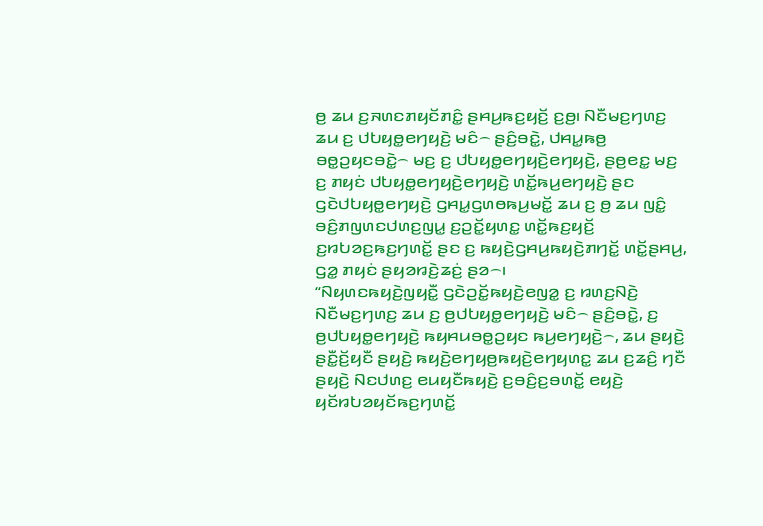ꤥ꤬ ꤘꤣ ꤢ꤬ꤏꤛꤢꤊꤟꤢꤩꤊꤢꤨ꤭ ꤔꤌꤣ꤬ꤒꤢ꤬ꤟꤢꤩ꤬ ꤢ꤬ꤥ꤬꤯ ꤡꤢꤪꤗꤢ꤬ꤚꤛꤢ꤬ ꤘꤣ ꤢ꤬ ꤓꤝꤟꤥ꤭ꤕꤚꤟꤢꤧ꤬ ꤗꤢꤨ꤮ ꤔꤢꤨ꤬ꤋꤢꤧ꤭, ꤓꤌꤣ꤭ꤒꤥ꤬ ꤋꤥ꤭ꤑꤟꤢꤋꤢꤧ꤭꤮ ꤗꤢ꤬ ꤢ꤬ ꤓꤝꤟꤥ꤭ꤕꤚꤟꤢꤧ꤬ꤕꤚꤟꤢꤧ꤬, ꤔꤥ꤬ꤕꤢ꤭ ꤗꤢ꤬ ꤢ꤬ ꤊꤟꤢꤦ ꤓꤝꤟꤥ꤭ꤕꤚꤟꤢꤧ꤬ꤕꤚꤟꤢꤧ꤬ ꤛꤢꤩ꤭ꤒꤣ꤬ꤕꤚꤟꤢꤧ꤬ ꤔꤢ ꤞꤢꤧꤓꤝꤟꤥ꤭ꤕꤚꤟꤢꤧ꤬ ꤞꤌꤣ꤭ꤞꤛꤥꤒꤣ꤬ꤗꤢꤩ꤭ ꤘꤣ ꤢ꤬ ꤥ꤬ ꤘꤣ ꤜꤢꤨ꤭ ꤋꤢꤨ꤬ꤊꤜꤛꤢꤓꤛꤢ꤬ꤜꤣ꤭ ꤢ꤬ꤑꤢꤩ꤭ꤟꤛꤢ꤭ ꤛꤢꤩ꤭ꤒꤢ꤬ꤟꤢꤩ꤬ ꤢ꤬ꤙꤝꤤꤢ꤬ꤒꤢ꤬ꤚꤛꤢꤩ꤭ ꤔꤢ ꤢ꤬ ꤒꤟꤢꤧ꤬ꤞꤌꤣ꤬ꤒꤟꤢꤧ꤬ꤊꤚꤢꤩ꤭ ꤛꤢꤩ꤭ꤔꤌꤣ꤬, ꤞꤤ꤭ ꤊꤟꤢꤦ ꤔꤟꤤꤙꤢꤧ꤬ꤘꤢꤦ꤬ ꤔꤤ꤮꤯
“ꤡꤟꤛꤢꤒꤟꤢꤧ꤬ꤜꤟꤢꤪ꤭ ꤞꤢꤧꤑꤢꤩ꤭ꤒꤟꤢꤧ꤬ꤕꤜꤤ꤭ ꤢ꤬ ꤙꤛꤢ꤬ꤡꤢꤧ꤬ ꤡꤢꤪꤗꤢ꤬ꤚꤛꤢ꤬ ꤘꤣ ꤢ꤬ ꤥ꤬ꤓꤝꤟꤥ꤭ꤕꤚꤟꤢꤧ꤬ ꤗꤢꤨ꤮ ꤔꤢꤨ꤬ꤋꤢꤧ꤭, ꤢ꤬ ꤥ꤬ꤓꤝꤟꤥ꤭ꤕꤚꤟꤢꤧ꤬ ꤒꤟꤌꤣꤋꤥ꤭ꤑꤟꤢ ꤒꤣ꤬ꤕꤚꤟꤢꤧ꤬꤮, ꤘꤣ ꤔꤟꤢꤧ꤬ ꤔꤢꤪ꤭ꤢꤩ꤬ꤟꤢꤪ ꤔꤟꤢꤧ꤬ ꤒꤟꤢꤧ꤬ꤕꤚꤟꤥ꤬ꤒꤟꤢꤧ꤬ꤕꤚꤟꤛꤢ꤭ ꤘꤣ ꤢ꤬ꤘꤢꤨ꤬ ꤚꤢꤪ ꤔꤟꤢꤧ꤬ ꤡꤢꤓꤛꤢ꤬ ꤕꤣꤟꤢꤪꤒꤟꤢꤧ꤬ ꤢ꤬ꤋꤢꤨ꤬ꤢ꤬ꤋꤛꤢꤩ꤭ ꤕꤟꤢꤧ꤬ ꤟꤢꤩꤙꤝꤤꤟꤢꤩꤒꤢ꤬ꤚꤛꤢꤩ꤭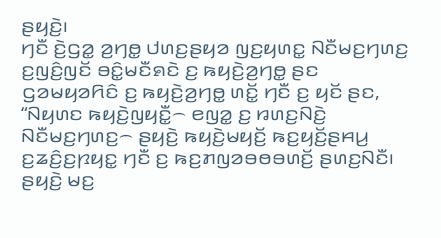ꤔꤟꤢꤧ꤬꤯
ꤚꤢꤪ ꤢꤧ꤬ꤞꤤ꤭ ꤤ꤬ꤚꤥ꤭ ꤓꤛꤢ꤬ꤔꤟꤤ ꤜꤢ꤬ꤟꤛꤢ꤭ ꤡꤢꤪꤗꤢ꤬ꤚꤛꤢ꤬ ꤢ꤬ꤜꤢꤨ꤬ꤜꤢꤩ ꤋꤢꤨ꤭ꤗꤢꤪꤎꤢꤧ ꤢ꤬ ꤒꤟꤢꤧ꤬ꤤ꤬ꤚꤥ꤭ ꤔꤢ ꤞꤤꤗꤟꤤꤖꤢꤨ ꤢ꤬ ꤒꤟꤢꤧ꤬ꤤ꤬ꤚꤥ꤭ ꤛꤢꤩ꤭ ꤚꤢꤪ ꤢ꤬ ꤟꤢꤩ ꤔꤢ, “ꤡꤟꤛꤢ ꤒꤟꤢꤧ꤬ꤜꤟꤢꤪ꤭꤮ ꤕꤜꤤ꤭ ꤢ꤬ ꤙꤛꤢ꤬ꤡꤢꤧ꤬ ꤡꤢꤪꤗꤢ꤬ꤚꤛꤢ꤬꤮ ꤔꤟꤢꤧ꤬ ꤒꤟꤢꤧ꤬ꤗꤟꤢꤩ꤬ ꤒꤢ꤬ꤟꤢꤩ꤬ꤔꤌꤣ꤬ ꤢ꤬ꤘꤢꤨ꤬ꤢ꤬ꤐꤟꤢ꤭ ꤚꤢꤪ ꤢ꤬ ꤒꤢ꤬ꤊꤜꤤꤋꤥꤋꤛꤢꤩ꤬ ꤔꤛꤢ꤬ꤡꤢꤪ꤯ ꤔꤟꤢꤧ꤬ ꤗꤢ꤬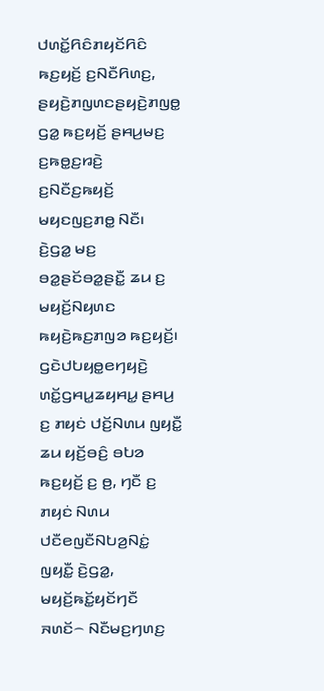ꤓꤛꤢꤩ꤭ꤖꤢꤨꤊꤟꤢꤩꤖꤢꤨ ꤒꤢ꤬ꤟꤢꤩ꤬ ꤢ꤬ꤡꤢꤪꤖꤛꤢ꤬, ꤔꤟꤢꤧ꤬ꤊꤜꤛꤢꤔꤟꤢꤧ꤬ꤊꤜꤥ꤭ ꤞꤤ꤭ ꤒꤢ꤬ꤟꤢꤩ꤬ ꤔꤌꤣ꤬ꤗꤢ꤬ ꤢ꤬ꤒꤥ꤭ꤢ꤬ꤙꤢꤧ꤬ ꤢ꤬ꤡꤢꤪꤢ꤬ꤒꤟꤢꤩ꤬ ꤗꤟꤢꤜꤢ꤬ꤊꤥ꤭ ꤡꤢꤪ꤯
ꤢꤧ꤬ꤞꤤ꤭ ꤗꤢ꤬ ꤋꤤ꤭ꤔꤢꤩꤋꤤ꤭ꤔꤢꤪ꤭ ꤘꤣ ꤢ꤬ ꤗꤟꤢꤩ꤬ꤡꤟꤛꤢ ꤒꤟꤢꤧ꤬ꤒꤢ꤬ꤊꤜꤤ ꤒꤢ꤬ꤟꤢꤩ꤬꤯ ꤞꤢꤧꤓꤝꤟꤥ꤭ꤕꤚꤟꤢꤧ꤬ ꤛꤢꤩ꤭ꤞꤌꤣ꤭ꤘꤟꤌꤣ꤭ ꤔꤌꤣ꤬ ꤢ꤬ ꤊꤟꤢꤦ ꤓꤢꤩ꤬ꤡꤛꤣ ꤜꤟꤢꤪ꤭ ꤘꤣ ꤟꤢꤩ꤬ꤋꤢꤨ꤬ ꤋꤝꤤ ꤒꤢ꤬ꤟꤢꤩ꤬ ꤢ꤬ ꤥ꤬, ꤚꤢꤪ ꤢ꤬ ꤊꤟꤢꤦ ꤡꤛꤣ ꤓꤢꤪꤕꤜꤢꤪꤡꤝꤤ꤬ꤡꤢꤦ꤭ ꤜꤟꤢꤪ꤭ ꤢꤧ꤬ꤞꤤ꤭, ꤗꤟꤢꤩ꤬ꤒꤢꤩ꤭ꤟꤢꤩꤚꤢꤪ ꤏꤛꤢꤩ꤮ ꤡꤢꤪꤗꤢ꤬ꤚꤛꤢ꤬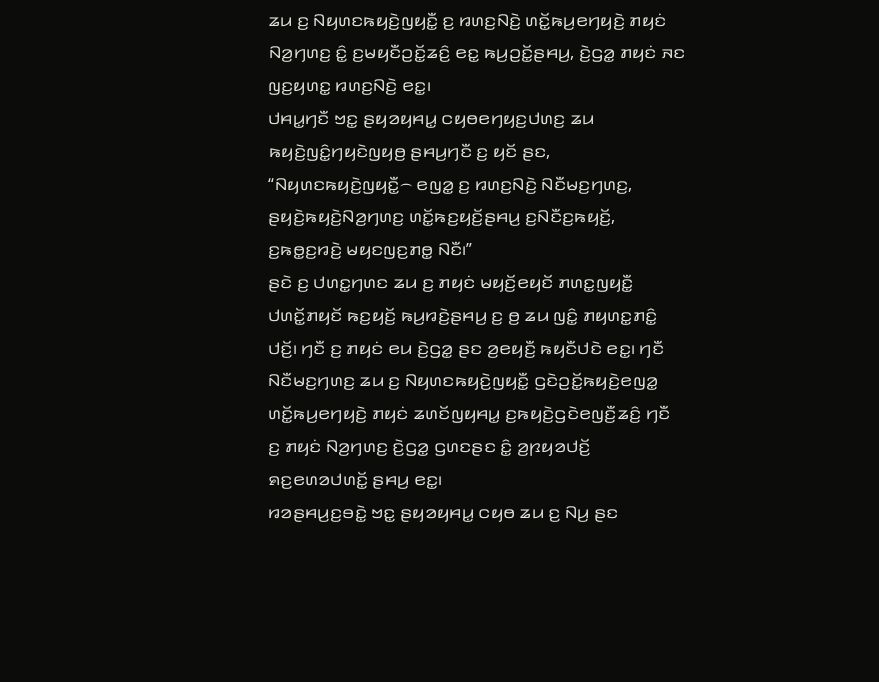ꤘꤣ ꤢ꤬ ꤡꤟꤛꤢꤒꤟꤢꤧ꤬ꤜꤟꤢꤪ꤭ ꤢ꤬ ꤙꤛꤢ꤬ꤡꤢꤧ꤬ ꤛꤢꤩ꤭ꤒꤣ꤬ꤕꤚꤟꤢꤧ꤬ ꤊꤟꤢꤦ ꤡꤤ꤬ꤚꤛꤢ꤬ ꤢꤨ꤭ ꤢ꤬ꤗꤟꤢꤪꤑꤢꤩ꤭ꤘꤢꤨ꤬ ꤕꤢ꤭ ꤒꤣ꤬ꤑꤢꤩ꤭ꤔꤌꤣ꤬, ꤢꤧ꤬ꤞꤤ꤭ ꤊꤟꤢꤦ ꤏꤢ ꤜꤢ꤬ꤟꤛꤢ꤭ ꤙꤛꤢ꤬ꤡꤢꤧ꤬ ꤕꤢ꤭꤯
ꤓꤌꤣ꤭ꤚꤢꤪ ꤠꤢ꤭ ꤔꤟꤤꤟꤌꤣ꤭ ꤍꤟꤥꤕꤚꤟꤢ꤬ꤓꤛꤢ꤬ ꤘꤣ ꤒꤟꤢꤧ꤬ꤜꤢꤨ꤭ꤚꤟꤢꤧꤜꤟꤥ꤬ ꤔꤌꤣ꤬ꤚꤢꤪ ꤢ꤬ ꤟꤢꤩ ꤔꤢ, “ꤡꤟꤛꤢꤒꤟꤢꤧ꤬ꤜꤟꤢꤪ꤭꤮ ꤕꤜꤤ꤭ ꤢ꤬ ꤙꤛꤢ꤬ꤡꤢꤧ꤬ ꤡꤢꤪꤗꤢ꤬ꤚꤛꤢ꤬, ꤔꤟꤢꤧ꤬ꤒꤟꤢꤧ꤬ꤡꤤ꤬ꤚꤛꤢ꤬ ꤛꤢꤩ꤭ꤒꤢ꤬ꤟꤢꤩ꤬ꤔꤌꤣ꤬ ꤢ꤬ꤡꤢꤪꤢ꤬ꤒꤟꤢꤩ꤬, ꤢ꤬ꤒꤥ꤭ꤢ꤬ꤙꤢꤧ꤬ ꤗꤟꤢꤜꤢ꤬ꤊꤥ꤭ ꤡꤢꤪ꤯”
ꤔꤢꤧ ꤢ꤬ ꤓꤛꤢ꤭ꤚꤛꤢ ꤘꤣ ꤢ꤬ ꤊꤟꤢꤦ ꤗꤟꤢꤩ꤬ꤕꤟꤢꤩ ꤊꤛꤢ꤭ꤜꤟꤢꤪ꤭ ꤓꤛꤢꤩ꤭ꤊꤟꤢꤩ ꤒꤢ꤬ꤟꤢꤩ꤬ ꤒꤣ꤬ꤙꤢꤧ꤬ꤔꤌꤣ꤬ ꤢ꤬ ꤥ꤬ ꤘꤣ ꤜꤢꤨ꤭ ꤊꤟꤛꤢ꤭ꤊꤢꤨ꤭ ꤓꤢꤩ꤬꤯ ꤚꤢꤪ ꤢ꤬ ꤊꤟꤢꤦ ꤕꤣ ꤢꤧ꤬ꤞꤤ꤭ ꤔꤢ ꤤ꤬ꤕꤟꤢꤪ꤬ ꤒꤟꤢꤪꤓꤢꤧ ꤕꤢ꤭꤯ ꤚꤢꤪ ꤡꤢꤪꤗꤢ꤬ꤚꤛꤢ꤬ ꤘꤣ ꤢ꤬ ꤡꤟꤛꤢꤒꤟꤢꤧ꤬ꤜꤟꤢꤪ꤭ ꤞꤢꤧꤑꤢꤩ꤭ꤒꤟꤢꤧ꤬ꤕꤜꤤ꤭ ꤛꤢꤩ꤭ꤒꤣ꤬ꤕꤚꤟꤢꤧ꤬ ꤊꤟꤢꤦ ꤘꤛꤢꤩꤜꤟꤌꤣ꤭ ꤢ꤬ꤒꤟꤢꤧ꤬ꤞꤢꤧꤕꤜꤢꤪ꤬ꤘꤢꤨ꤬ ꤚꤢꤪ ꤢ꤬ ꤊꤟꤢꤦ ꤡꤤ꤬ꤚꤛꤢ꤬ ꤢꤧ꤬ꤞꤤ꤭ ꤞꤛꤢꤔꤢ ꤢꤨ꤭ ꤤ꤬ꤐꤟꤤꤓꤢꤩ꤬ ꤎꤢ꤬ꤕꤛꤤꤓꤛꤢꤩ꤭ ꤔꤌꤣ꤬ ꤕꤢ꤭꤯
ꤙꤤꤔꤌꤣ꤬ꤢ꤬ꤋꤢꤧ꤭ ꤠꤢ꤭ ꤔꤟꤤꤟꤌꤣ꤭ ꤍꤟꤥ ꤘꤣ ꤢ꤬ ꤡꤣ꤬ ꤔꤢ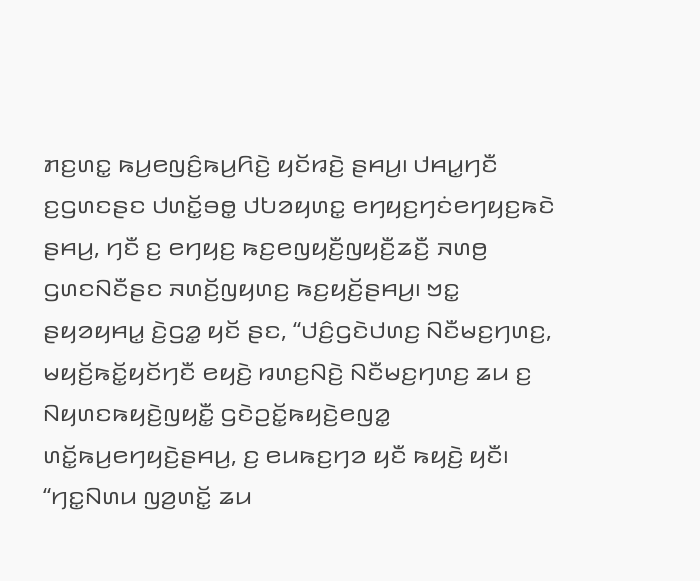ꤊꤢ꤬ꤛꤢ꤭ ꤒꤣ꤬ꤕꤜꤢꤨ꤬ꤒꤣ꤬ꤖꤢꤧ꤬ ꤟꤢꤩꤙꤢꤧ꤬ ꤔꤌꤣ꤬꤯ ꤓꤌꤣ꤭ꤚꤢꤪ ꤢ꤬ꤞꤛꤢꤔꤢ ꤓꤛꤢꤩ꤭ꤋꤥ꤭ ꤓꤝꤤꤟꤛꤢ꤭ ꤕꤚꤟꤢ꤬ꤚꤢꤦꤕꤚꤟꤢ꤬ꤒꤢꤧ ꤔꤌꤣ꤬, ꤚꤢꤪ ꤢ꤬ ꤕꤚꤟꤢ꤬ ꤒꤢ꤬ꤕꤜꤟꤢꤪ꤬ꤜꤟꤢꤪ꤬ꤘꤢꤪ꤬ ꤏꤛꤥ꤬ ꤞꤛꤢꤡꤢꤪꤔꤢ ꤏꤛꤢꤩ꤬ꤜꤟꤛꤢ꤬ ꤒꤢ꤬ꤟꤢꤩ꤬ꤔꤌꤣ꤬꤯ ꤠꤢ꤭ ꤔꤟꤤꤟꤌꤣ꤭ ꤢꤧ꤬ꤞꤤ꤭ ꤟꤢꤩ ꤔꤢ, “ꤓꤢꤨ꤬ꤞꤢꤧꤓꤛꤢ꤬ ꤡꤢꤪꤗꤢ꤬ꤚꤛꤢ꤬, ꤗꤟꤢꤩ꤬ꤒꤢꤩ꤭ꤟꤢꤩꤚꤢꤪ ꤕꤟꤢꤧ꤬ ꤙꤛꤢ꤬ꤡꤢꤧ꤬ ꤡꤢꤪꤗꤢ꤬ꤚꤛꤢ꤬ ꤘꤣ ꤢ꤬ ꤡꤟꤛꤢꤒꤟꤢꤧ꤬ꤜꤟꤢꤪ꤭ ꤞꤢꤧꤑꤢꤩ꤭ꤒꤟꤢꤧ꤬ꤕꤜꤤ꤭ ꤛꤢꤩ꤭ꤒꤣ꤬ꤕꤚꤟꤢꤧ꤬ꤔꤌꤣ꤬, ꤢ꤬ ꤕꤣꤒꤢ꤬ꤚꤤ ꤟꤢꤪ ꤒꤟꤢꤧ꤬ ꤟꤢꤪ꤯
“ꤚꤢ꤭ꤡꤛꤣ ꤜꤤ꤬ꤛꤢꤩ꤭ ꤘꤣ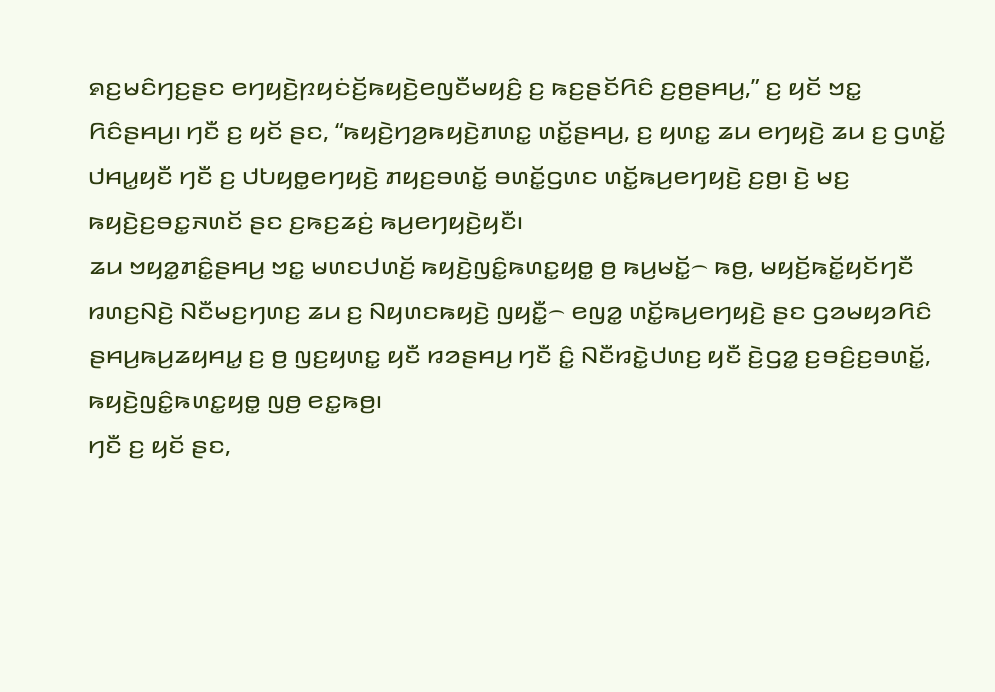ꤎꤢ꤬ꤗꤢꤨꤚꤢ꤬ꤔꤢ ꤕꤚꤟꤢꤧ꤬ꤐꤟꤢꤦꤢꤩ꤬ꤒꤟꤢꤧ꤬ꤕꤜꤢꤪꤗꤟꤢꤨ꤬ ꤢ꤬ ꤒꤢ꤬ꤔꤢꤩꤖꤢꤨ ꤢ꤬ꤥ꤬ꤔꤌꤣ꤬,” ꤢ꤬ ꤟꤢꤩ ꤠꤢ꤭ ꤖꤢꤨꤔꤌꤣ꤬꤯ ꤚꤢꤪ ꤢ꤬ ꤟꤢꤩ ꤔꤢ, “ꤒꤟꤢꤧ꤬ꤚꤤ꤬ꤒꤟꤢꤧ꤬ꤊꤛꤢ꤭ ꤛꤢꤩ꤭ꤔꤌꤣ꤬, ꤢ꤬ ꤟꤛꤢ꤭ ꤘꤣ ꤕꤚꤟꤢꤧ꤬ ꤘꤣ ꤢ꤬ ꤞꤛꤢꤩ꤭ ꤓꤌꤣ꤭ꤟꤢꤪ ꤚꤢꤪ ꤢ꤬ ꤓꤝꤟꤥ꤭ꤕꤚꤟꤢꤧ꤬ ꤊꤟꤢ꤬ꤋꤛꤢꤩ꤭ ꤋꤛꤢꤩ꤭ꤞꤛꤢ ꤛꤢꤩ꤭ꤒꤣ꤬ꤕꤚꤟꤢꤧ꤬ ꤢ꤬ꤥ꤬꤯ ꤢꤧ꤬ ꤗꤢ꤬ ꤒꤟꤢꤧ꤬ꤢ꤬ꤋꤢ꤭ꤏꤛꤢꤩ ꤔꤢ ꤢ꤬ꤒꤢ꤬ꤘꤢꤦ꤬ ꤒꤣ꤬ꤕꤚꤟꤢꤧ꤬ꤟꤢꤪ꤯
ꤘꤣ ꤠꤟꤤ꤭ꤊꤢꤨ꤭ꤔꤌꤣ꤬ ꤠꤢ꤭ ꤗꤛꤢꤓꤛꤢꤩ꤬ ꤒꤟꤢꤧ꤬ꤜꤢꤨ꤭ꤒꤛꤢ꤭ꤟꤥ꤭ ꤥ꤬ ꤒꤣ꤬ꤗꤢꤩ꤭꤮ ꤒꤥ꤬, ꤗꤟꤢꤩ꤬ꤒꤢꤩ꤭ꤟꤢꤩꤚꤢꤪ ꤙꤛꤢ꤬ꤡꤢꤧ꤬ ꤡꤢꤪꤗꤢ꤬ꤚꤛꤢ꤬ ꤘꤣ ꤢ꤬ ꤡꤟꤛꤢꤒꤟꤢꤧ꤬ ꤜꤟꤢꤪ꤭꤮ ꤕꤜꤤ꤭ ꤛꤢꤩ꤭ꤒꤣ꤬ꤕꤚꤟꤢꤧ꤬ ꤔꤢ ꤞꤤꤗꤟꤤꤖꤢꤨ ꤔꤌꤣ꤬ꤒꤣ꤬ꤘꤟꤌꤣ꤭ ꤢ꤬ ꤥ꤬ ꤜꤢ꤬ꤟꤛꤢ꤭ ꤟꤢꤪ ꤙꤤꤔꤌꤣ꤬ ꤚꤢꤪ ꤢꤨ꤭ ꤡꤢꤪꤙꤢꤧ꤭ꤓꤛꤢ꤬ ꤟꤢꤪ ꤢꤧ꤬ꤞꤤ꤭ ꤢ꤬ꤋꤢꤨ꤬ꤢ꤬ꤋꤛꤢꤩ꤭, ꤒꤟꤢꤧ꤬ꤜꤢꤨ꤭ꤒꤛꤢ꤭ꤟꤥ꤭ ꤜꤥ꤬ ꤕꤢ꤭ꤒꤥ꤬꤯
ꤚꤢꤪ ꤢ꤬ ꤟꤢꤩ ꤔꤢ,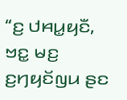“ꤢ꤬ ꤓꤌꤣ꤭ꤟꤢꤪ, ꤠꤢ꤭ ꤗꤢ꤬ ꤢ꤬ꤚꤟꤢꤩꤜꤣ ꤔꤢ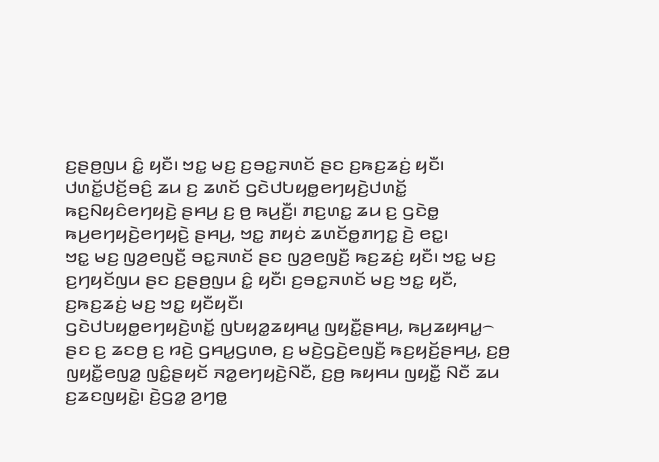ꤢ꤬ꤔꤥ꤬ꤜꤣ ꤢꤨ꤭ ꤟꤢꤪ꤯ ꤠꤢ꤭ ꤗꤢ꤬ ꤢ꤬ꤋꤢ꤭ꤏꤛꤢꤩ ꤔꤢ ꤢ꤬ꤒꤢ꤬ꤘꤢꤦ꤬ ꤟꤢꤪ꤯ ꤓꤛꤢꤩ꤭ꤓꤢꤩ꤬ꤋꤢꤨ꤬ ꤘꤣ ꤢ꤬ ꤘꤛꤢꤩ ꤞꤢꤧꤓꤝꤟꤥ꤭ꤕꤚꤟꤢꤧ꤬ꤓꤛꤢꤩ꤭ ꤒꤢ꤬ꤡꤟꤢꤨꤕꤚꤟꤢꤧ꤬ ꤔꤌꤣ꤬ ꤢ꤬ ꤥ꤬ ꤒꤣ꤬ꤢꤪ꤬꤯ ꤊꤢ꤬ꤛꤢ꤭ ꤘꤣ ꤢ꤬ ꤞꤢꤧꤥ꤭ ꤒꤣ꤬ꤕꤚꤟꤢꤧ꤬ꤕꤚꤟꤢꤧ꤬ ꤔꤌꤣ꤬, ꤠꤢ꤭ ꤊꤟꤢꤦ ꤘꤛꤢꤩꤥ꤭ꤊꤚꤢ꤭ ꤢꤧ꤬ ꤕꤢ꤭꤯
ꤠꤢ꤭ ꤗꤢ꤬ ꤜꤤ꤬ꤕꤜꤢꤪ꤬ ꤋꤢ꤭ꤏꤛꤢꤩ ꤔꤢ ꤜꤤ꤬ꤕꤜꤢꤪ꤬ ꤒꤢ꤬ꤘꤢꤦ꤬ ꤟꤢꤪ꤯ ꤠꤢ꤭ ꤗꤢ꤬ ꤢ꤬ꤚꤟꤢꤩꤜꤣ ꤔꤢ ꤢ꤬ꤔꤥ꤬ꤜꤣ ꤢꤨ꤭ ꤟꤢꤪ꤯ ꤢ꤬ꤋꤢ꤭ꤏꤛꤢꤩ ꤗꤢ꤬ ꤠꤢ꤭ ꤟꤢꤪ, ꤢ꤬ꤒꤢ꤬ꤘꤢꤦ꤬ ꤗꤢ꤬ ꤠꤢ꤭ ꤟꤢꤪꤟꤢꤪ꤯
ꤞꤢꤧꤓꤝꤟꤥ꤭ꤕꤚꤟꤢꤧ꤬ꤛꤢꤩ꤭ ꤜꤝꤟꤤ꤭ꤘꤟꤌꤣ꤭ ꤜꤟꤢꤪ꤭ꤔꤌꤣ꤬, ꤒꤣ꤬ꤘꤟꤌꤣ꤭꤮ ꤔꤢ ꤢ꤬ ꤘꤢꤥ꤬ ꤢ꤬ ꤙꤢꤧ꤬ ꤞꤌꤣ꤭ꤞꤛꤥ, ꤢ꤬ ꤗꤢꤧ꤬ꤞꤢꤧ꤬ꤕꤜꤢꤪ꤬ ꤒꤢ꤬ꤟꤢꤩ꤬ꤔꤌꤣ꤬, ꤢ꤬ꤥ꤬ ꤜꤟꤢꤪ꤭ꤕꤜꤤ꤭ ꤜꤢꤨ꤭ꤔꤟꤢꤩ ꤏꤤ꤭ꤕꤚꤟꤢꤧ꤬ꤡꤢꤪ, ꤢ꤬ꤥ꤬ ꤒꤟꤌꤣ ꤜꤟꤢꤪ꤭ ꤡꤢꤪ ꤘꤣ ꤢ꤬ꤘꤢꤜꤟꤢꤧ꤭꤯ ꤢꤧ꤬ꤞꤤ꤭ ꤤ꤬ꤚꤥ꤭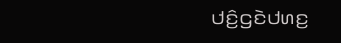ꤓꤢꤨ꤬ꤞꤢꤧꤓꤛꤢ꤬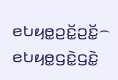ꤕꤝꤟꤥ꤭ꤑꤢꤩ꤭ꤑꤢꤩ꤭꤮ ꤕꤝꤟꤥ꤭ꤞꤢꤧ꤭ꤞꤢꤧ꤭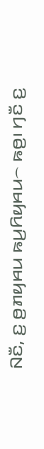ꤡꤢꤪ, ꤢ꤬ ꤥ꤬ꤊꤟꤌꤣ ꤒꤣ꤬ꤖꤟꤌꤣ꤮ ꤒꤥ꤬꤯ ꤚꤢꤪ ꤢ꤬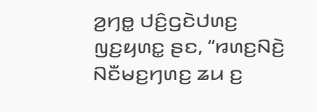ꤤ꤬ꤚꤥ꤭ ꤓꤢꤨ꤬ꤞꤢꤧꤓꤛꤢ꤬ ꤜꤢ꤬ꤟꤛꤢ꤭ ꤔꤢ, “ꤙꤛꤢ꤬ꤡꤢꤧ꤬ ꤡꤢꤪꤗꤢ꤬ꤚꤛꤢ꤬ ꤘꤣ ꤢ꤬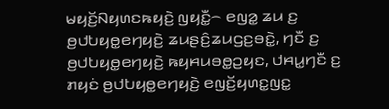ꤗꤟꤢꤩ꤬ꤡꤟꤛꤢꤒꤟꤢꤧ꤬ ꤜꤟꤢꤪ꤭꤮ ꤕꤜꤤ꤭ ꤘꤣ ꤢ꤬ ꤥ꤬ꤓꤝꤟꤥ꤭ꤕꤚꤟꤢꤧ꤬ ꤘꤣꤔꤢꤨ꤬ꤘꤣꤞꤢ꤬ꤋꤢꤧ꤭, ꤚꤢꤪ ꤢ꤬ ꤥ꤬ꤓꤝꤟꤥ꤭ꤕꤚꤟꤢꤧ꤬ ꤒꤟꤌꤣꤋꤥ꤭ꤑꤟꤢ, ꤓꤌꤣ꤭ꤚꤢꤪ ꤢ꤬ ꤊꤟꤢꤦ ꤥ꤬ꤓꤝꤟꤥ꤭ꤕꤚꤟꤢꤧ꤬ ꤕꤜꤢꤩ꤬ꤟꤛꤢ꤭ꤜꤢ꤭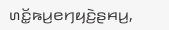ꤛꤢꤩ꤭ꤒꤣ꤬ꤕꤚꤟꤢꤧ꤬ꤔꤌꤣ꤬,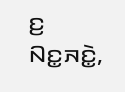ꤢ꤬ ꤡꤢ꤭ꤏꤢꤧ꤭,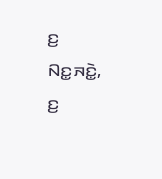ꤢ꤬ ꤡꤢ꤭ꤏꤢꤧ꤭, ꤢ꤬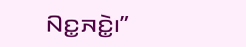ꤡꤢ꤭ꤏꤢꤧ꤭꤯”